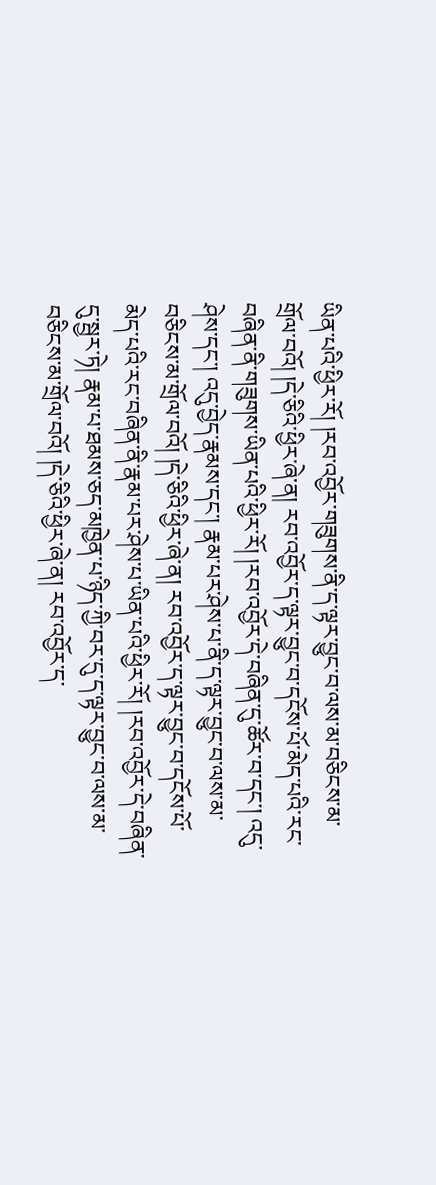ཡིན་པའི་ཕྱིར་རོ། །རབ་འབྱོར་གཟུགས་ནི་ད་ལྟར་བྱུང་བ་ལས་མ་བཅིངས་མ་གྲོལ་བའོ། །དེ་ཅིའི་ཕྱིར་ཞེ་ན། རབ་འབྱོར་ད་ལྟར་བྱུང་བ་དངོས་པོ་མེད་པའི་རང་བཞིན་ནི་གཟུགས་ཡིན་པའི་ཕྱིར་རོ། །རབ་འབྱོར་དེ་བཞིན་དུ་ཚོར་བ་དང་། འདུ་ཤེས་དང་། འདུ་བྱེད་རྣམས་དང་། རྣམ་པར་ཤེས་པ་ནི་ད་ལྟར་བྱུང་བ་ལས་མ་བཅིངས་མ་གྲོལ་བའོ། །དེ་ཅིའི་ཕྱིར་ཞེ་ན། རབ་འབྱོར་ད་ལྟར་བྱུང་བ་དངོས་པོ་མེད་པའི་རང་བཞིན་ནི་རྣམ་པར་ཤེས་པ་ཡིན་པའི་ཕྱིར་རོ། །རབ་འབྱོར་དེ་བཞིན་དུ་སྦྱར་ཏེ། རྣམ་པ་ཐམས་ཅད་མཁྱེན་པ་ཉིད་ཀྱི་བར་དུ་ད་ལྟར་བྱུང་བ་ལས་མ་བཅིངས་མ་གྲོལ་བའོ། །དེ་ཅིའི་ཕྱིར་ཞེ་ན། རབ་འབྱོར་ད་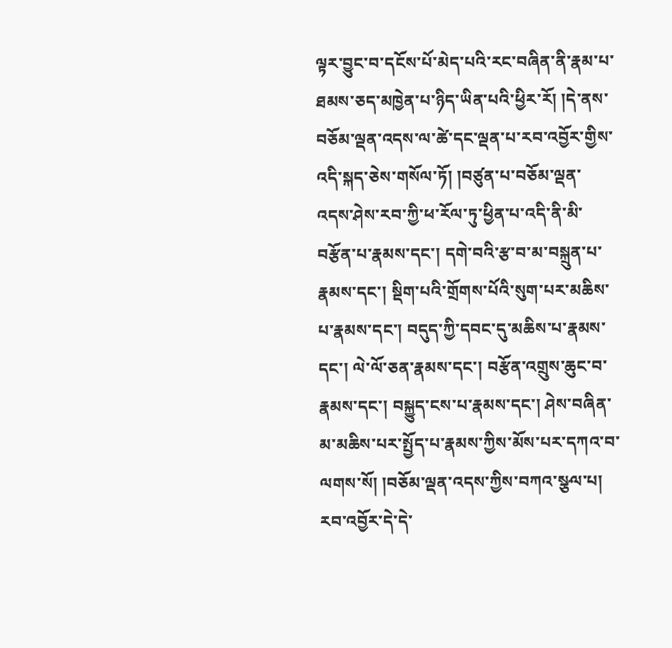ལྟར་བྱུང་བ་དངོས་པོ་མེད་པའི་རང་བཞིན་ནི་རྣམ་པ་ཐམས་ཅད་མཁྱེན་པ་ཉིད་ཡིན་པའི་ཕྱིར་རོ། །དེ་ནས་བཅོམ་ལྡན་འདས་ལ་ཚེ་དང་ལྡན་པ་རབ་འབྱོར་གྱིས་འདི་སྐད་ཅེས་གསོལ་ཏོ། །བཙུན་པ་བཅོམ་ལྡན་འདས་ཤེས་རབ་ཀྱི་ཕ་རོལ་ཏུ་ཕྱིན་པ་འདི་ནི་མི་བརྩོན་པ་རྣམས་དང་། དགེ་བའི་རྩ་བ་མ་བསྐྲུན་པ་རྣམས་དང་། སྡིག་པའི་གྲོགས་པོའི་སུག་པར་མཆིས་པ་རྣམས་དང་། བདུད་ཀྱི་དབང་དུ་མཆིས་པ་རྣམས་དང་། ལེ་ལོ་ཅན་རྣམས་དང་། བརྩོན་འགྲུས་ཆུང་བ་རྣམས་དང་། བསྐྱུད་ངས་པ་རྣམས་དང་། ཤེས་བཞིན་མ་མཆིས་པར་སྤྱོད་པ་རྣམས་ཀྱིས་མོས་པར་དཀའ་བ་ལགས་སོ། །བཅོམ་ལྡན་འདས་ཀྱིས་བཀའ་སྩལ་པ། རབ་འབྱོར་དེ་དེ་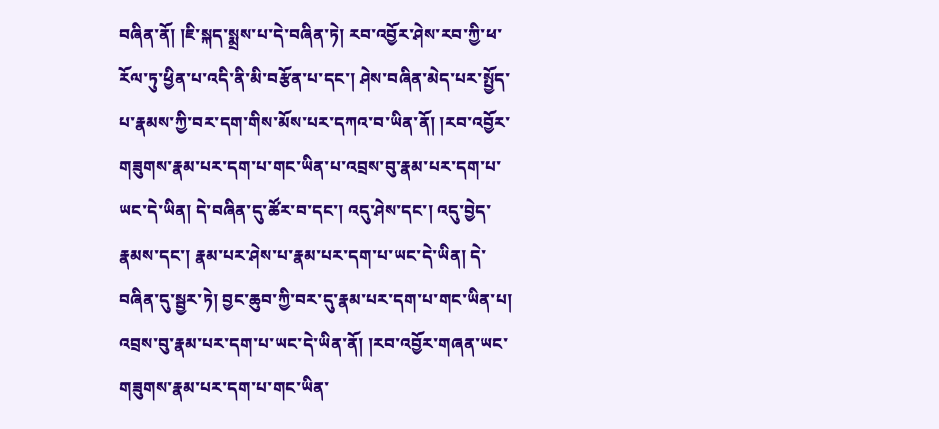བཞིན་ནོ། །ཇི་སྐད་སྨྲས་པ་དེ་བཞིན་ཏེ། རབ་འབྱོར་ཤེས་རབ་ཀྱི་ཕ་རོལ་ཏུ་ཕྱིན་པ་འདི་ནི་མི་བརྩོན་པ་དང་། ཤེས་བཞིན་མེད་པར་སྤྱོད་པ་རྣམས་ཀྱི་བར་དག་གིས་མོས་པར་དཀའ་བ་ཡིན་ནོ། །རབ་འབྱོར་གཟུགས་རྣམ་པར་དག་པ་གང་ཡིན་པ་འབྲས་བུ་རྣམ་པར་དག་པ་ཡང་དེ་ཡིན། དེ་བཞིན་དུ་ཚོར་བ་དང་། འདུ་ཤེས་དང་། འདུ་བྱེད་རྣམས་དང་། རྣམ་པར་ཤེས་པ་རྣམ་པར་དག་པ་ཡང་དེ་ཡིན། དེ་བཞིན་དུ་སྦྱར་ཏེ། བྱང་ཆུབ་ཀྱི་བར་དུ་རྣམ་པར་དག་པ་གང་ཡིན་པ། འབྲས་བུ་རྣམ་པར་དག་པ་ཡང་དེ་ཡིན་ནོ། །རབ་འབྱོར་གཞན་ཡང་གཟུགས་རྣམ་པར་དག་པ་གང་ཡིན་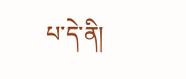པ་དེ་ནི།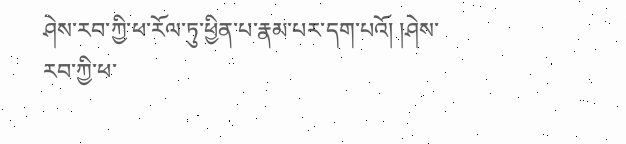ཤེས་རབ་ཀྱི་ཕ་རོལ་ཏུ་ཕྱིན་པ་རྣམ་པར་དག་པའོ། །ཤེས་རབ་ཀྱི་ཕ་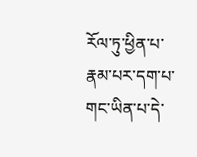རོལ་ཏུ་ཕྱིན་པ་རྣམ་པར་དག་པ་གང་ཡིན་པ་དེ་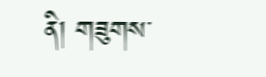ནི། གཟུགས་